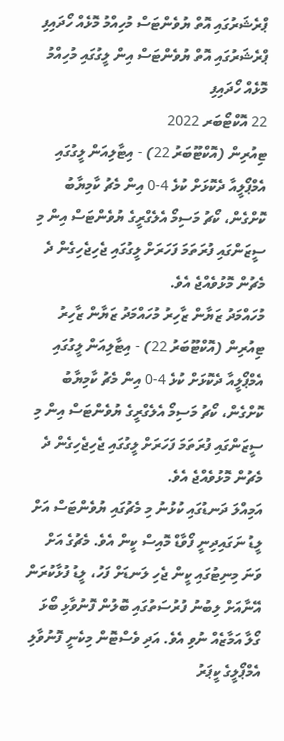ޕްރެޝަރުގައި އޮތް ޔުވެންޓަސް މުހިއްމު މޮޅެއް ހޯދައިފި
ޕްރެޝަރުގައި އޮތް ޔުވެންޓަސް އިން ލީގުގައި މުހިއްމު މޮޅެއް ހޯދައިފި
22 އޮކްޓޯބަރ 2022
ޓިއުރިން (އޮކްޓޫބަރު 22) - އިޓާލިއަން ލީގުގައި އެމްޕޯލީއާ ދެކޮޅަށް ކުޅެ 4-0 އިން މެޗު ކާމިޔާބު ކޮށްގެން، ކޯޗު މަސިމޯ އެލެގްރީގެ ޔުވެންޓަސް އިން މި ސީޒަންގައި ފުރަތަމަ ފަހަރަށް ލީގުގައި ޖެހިޖެހިގެން ދެ މެޗުން މޮޅުވެއްޖެ އެވެ.
މުހައްމަދު ޒަޔާން ޒާހިރު މުހައްމަދު ޒަޔާން ޒާހިރު
ޓިއުރިން (އޮކްޓޫބަރު 22) - އިޓާލިއަން ލީގުގައި އެމްޕޯލީއާ ދެކޮޅަށް ކުޅެ 4-0 އިން މެޗު ކާމިޔާބު ކޮށްގެން، ކޯޗު މަސިމޯ އެލެގްރީގެ ޔުވެންޓަސް އިން މި ސީޒަންގައި ފުރަތަމަ ފަހަރަށް ލީގުގައި ޖެހިޖެހިގެން ދެ މެޗުން މޮޅުވެއްޖެ އެވެ.
އަމިއްލަ ދަނޑުގައި ކުޅުނު މި މެޗުގައި ޔުވެންޓަސް އަށް ލީޑު ނަގައިދިނީ ފޯވާޑް މޮއިސް ކީން އެވެ. މެޗުގެ އަށް ވަނަ މިނިޓުގައި ކީން ޖެހި ލަނޑަށް ފަހު، ލީޑު ފުޅާކުރަން އޭނާއަށް ލިބުނު ފުރުސަތުގައި ބޮލުން ފޮނުވާޅި ބޯޅަ ގޯލާ އަމާޒެއް ނުވި އެވެ. އަދި ވެސްޓޮން މިކެނީ ފޮނުވާލި އެމްޕޯލީގެ ކީޕަރު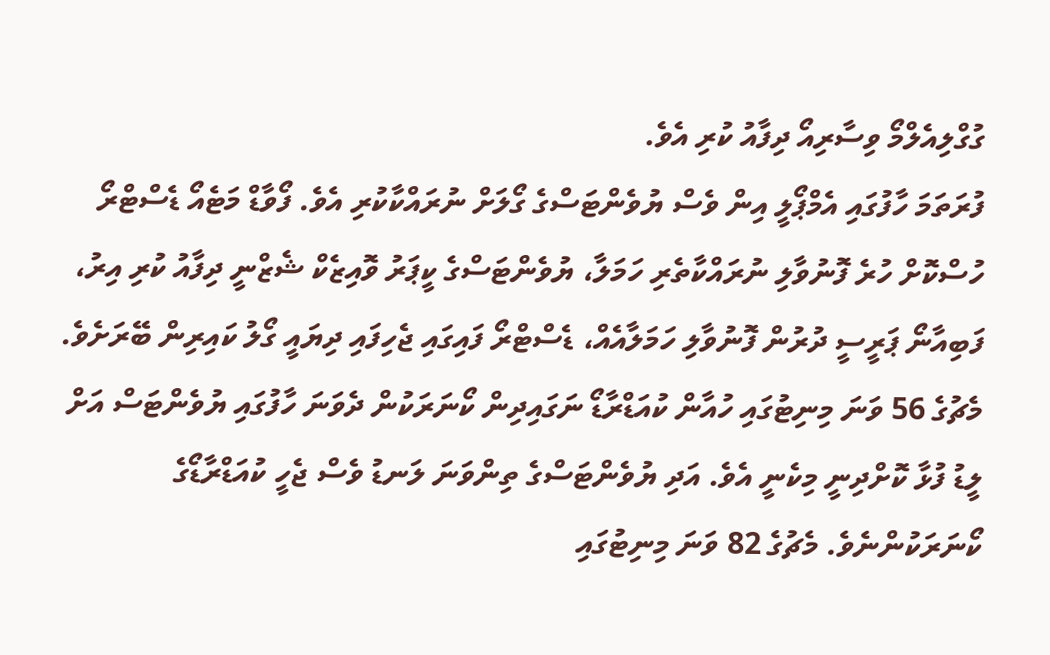ގުގްލިއެލްމޯ ވިސާރިއޯ ދިފާއު ކުރި އެވެ.
ފުރަތަމަ ހާފުގައި އެމްޕޯލީ އިން ވެސް ޔުވެންޓަސްގެ ގޯލަށް ނުރައްކާކުރި އެވެ. ފޯވާޑް މަޓެއޯ ޑެސްޓްރޯ ހުސްކޮށް ހުރެ ފޮނުވާލި ނުރައްކާތެރި ހަމަލާ، ޔުވެންޓަސްގެ ކީޕަރު ވޮއިޒެކް ޝެޒްނީ ދިފާއު ކުރި އިރު، ފަބިއާނޯ ޕަރީސީ ދުރުން ފޮނުވާލި ހަމަލާއެއް، ޑެސްޓްރޯ ފައިގައި ޖެހިފައި ދިޔައީ ގޯލު ކައިރިން ބޭރަށެވެ.
މެޗުގެ 56 ވަނަ މިނިޓުގައި ހުއާން ކުއަޑްރާޑޯ ނަގައިދިން ކޯނަރަކުން ދެވަނަ ހާފުގައި ޔުވެންޓަސް އަށް ލީޑު ފުޅާ ކޮށްދިނީ މިކެނީ އެވެ. އަދި ޔުވެންޓަސްގެ ތިންވަނަ ލަނޑު ވެސް ޖެހީ ކުއަޑްރާޑޯގެ ކޯނަރަކުންނެވެ. މެޗުގެ 82 ވަނަ މިނިޓުގައި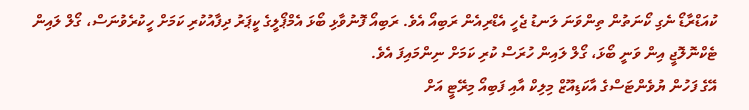ކުއަޑްރާޑޯ ނެގި ކޯނަތުން ތިންވަނަ ލަނޑު ޖެހީ އެޑްރިއެން ރަބިއޯ އެވެ. ރަބިއޯ ފޮނުވާޅި ބޯޅަ އެމްޕޯލީގެ ކީޕަރު ދިފާއުކުރި ކަމަށް ހީކުރެވުނަސް، ގޯލް ލައިން ޓެކްނޮލޮޖީ އިން ވަނީ ބޯޅަ، ގޯލް ލައިން ހުރަސް ކުރި ކަމަށް ނިންމައިފަ އެވެ.
އޭގެ ފަހުން ޔުވެންޓަސްގެ އާކަޑިއޫޒް މިލިކް އާއި ފަބިއޯ މިރޭޓީ އަށް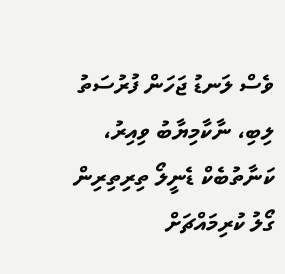ވެސް ލަނޑު ޖަހަން ފުރުސަތު ލިބި، ނާކާމިޔާބު ވިއިރު، ކަނާތުބެކް ޑެނީލޯ ތިރިތިރިން ގޯލު ކުރިމައްޗަށް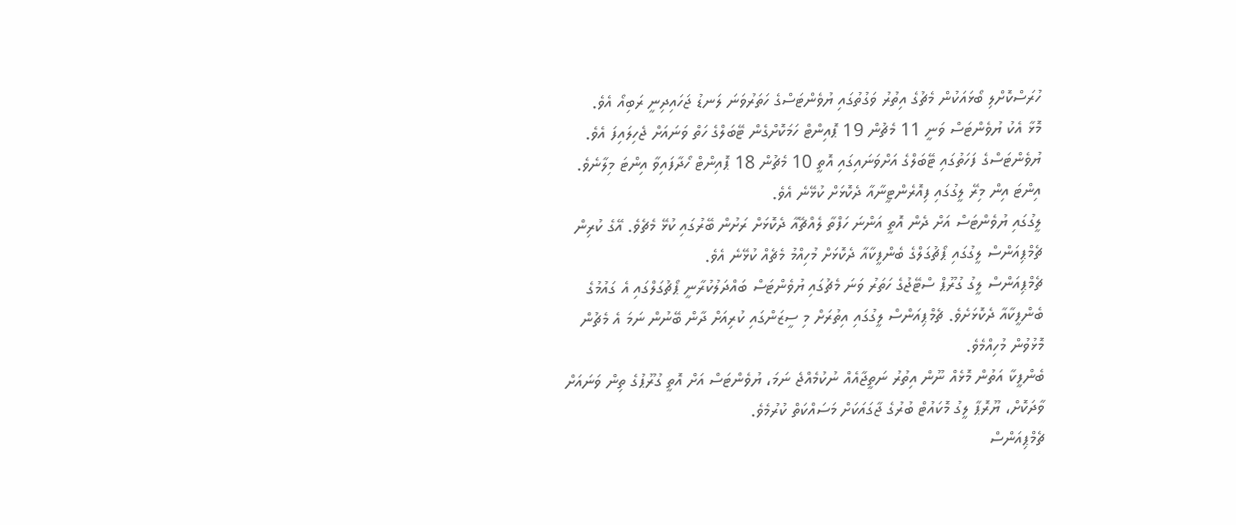ހުރަސްކޮށްލި ބޯޅައަކުން މެޗުގެ އިތުރު ވަގުތުގައި ޔުވެންޓަސްގެ ހަތަރުވަނަ ލަނޑު ޖަހައިދިނީ ރަބިއޯ އެވެ.
މޮޅާ އެކު ޔުވެންޓަސް ވަނީ 11 މެޗުން 19 ޕޮއިންޓް ހަމަކޮށްގެން ޓޭބަލްގެ ހަތް ވަނައަށް ޖެހިލައިފަ އެވެ. ޔުވެންޓަސްގެ ފަހަތުގައި ޓޭބަލްގެ އަށްވަނައިގައި އޮތީ 10 މެޗުން 18 ޕޮއިންޓް ހޯދާފައިވާ އިންޓަ މިލާނެވެ. އިންޓަ އިން މިރޭ ލީގުގައި ފިއޮރެންޓީނާއާ ދެކޮޅަށް ކުޅޭނެ އެވެ.
ލީގުގައި ޔުވެންޓަސް އަށް ދެން އޮތީ އަންނަ ހަފްތާ ލެއްޗޭއާ ދެކޮޅަށް ރަށުން ބޭރުގައި ކުޅޭ މެޗެވެ. އޭގެ ކުރިން ޗެމްޕިއަންސް ލީގުގައި ޕޯޗުގަލްގެ ބެންފީކާއާ ދެކޮޅަށް މުހިއްމު މެޗެއް ކުޅޭނެ އެވެ.
ޗެމްޕިއަންސް ލީގު ގުރޫޕް ސްޓޭޖުގެ ހަތަރު ވަނަ މެޗުގައި ޔުވެންޓަސް ބައްދަލުކުރާނީ ޕޯޗުގަލްގައި އެ ގައުމުގެ ބެންފީކާއާ ދެކޮޅަށެވެ. ޗެމްޕިއަންސް ލީގުގައި އިތުރަށް މި ސީޒަންގައި ކުރިއަށް ދާން ބޭނުން ނަމަ އެ މެޗުން މޮޅުވުން މުހިއްމެވެ.
ބެންފީކާ އަތުން މޮޅެއް ނޫން އިތުރު ނަތީޖާއެއް ނުކުމެއްޖެ ނަމަ، ޔުވެންޓަސް އަށް އޮތީ ގުރޫޕުގެ ތިން ވަނައަށް ވާދަކޮށް، ޔޫރޮޕާ ލީގު މޮކައުޓް ބުރުގެ ޖާގައަކަށް މަސައްކަތް ކުރުމެވެ.
ޗެމްޕިއަންސް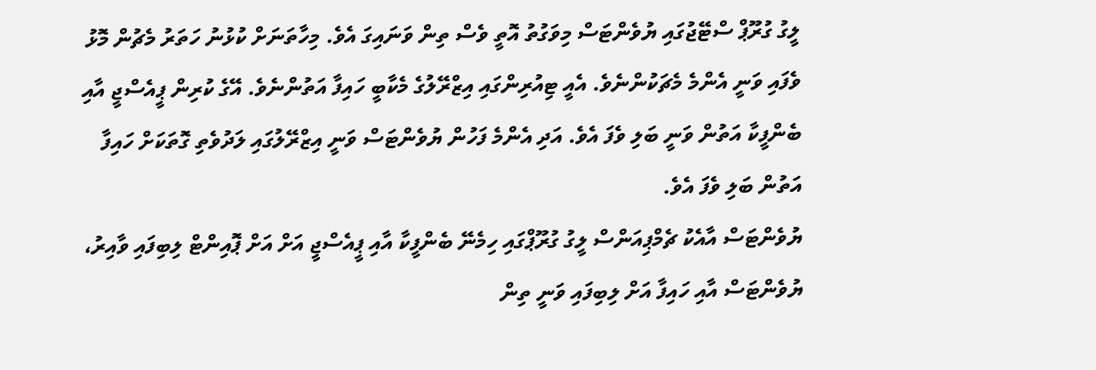ލީގު ގުރޫޕް ސްޓޭޖުގައި ޔުވެންޓަސް މިވަގުތު އޮތީ ވެސް ތިން ވަނައިގަ އެވެ. މިހާތަނަށް ކުޅުނު ހަތަރު މެޗުން މޮޅު ވެފައި ވަނީ އެންމެ މެޗަކުންނެވެ. އެއީ ޓިއުރިންގައި އިޒްރޭލުގެ މެކާބީ ހައިފާ އަތުންނެވެ. އޭގެ ކުރިން ޕީއެސްޖީ އާއި ބެންފީކާ އަތުން ވަނީ ބަލި ވެފަ އެވެ. އަދި އެންމެ ފަހުން ޔުވެންޓަސް ވަނީ އިޒްރޭލުގައި ލަދުވެތި ގޮތަކަށް ހައިފާ އަތުން ބަލި ވެފަ އެވެ.
ޔުވެންޓަސް އާއެކު ޗެމްޕިއަންސް ލީގު ގުރޫޕްގައި ހިމެނޭ ބެންފީކާ އާއި ޕީއެސްޖީ އަށް އަށް ޕޮއިންޓް ލިބިފައި ވާއިރު، ޔުވެންޓަސް އާއި ހައިފާ އަށް ލިބިފައި ވަނީ ތިން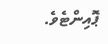ޕޮއިންޓެވެ.